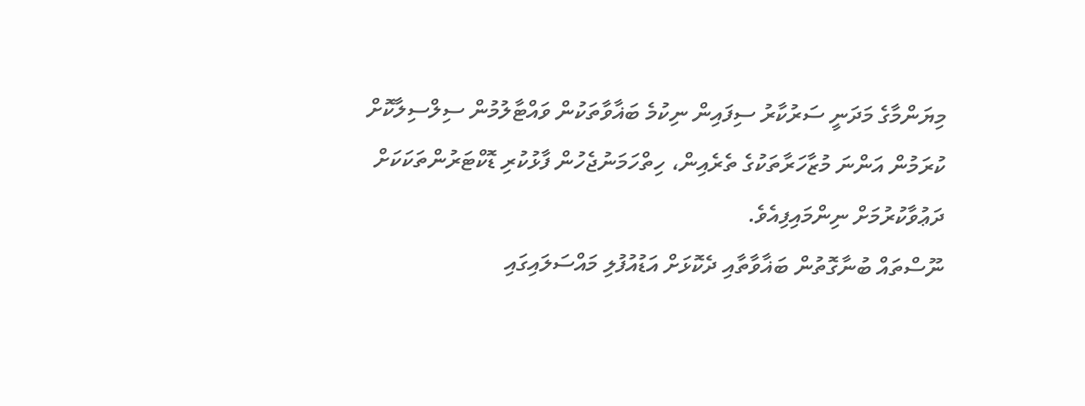މިޔަންމާގެ މަދަނީ ސަރުކާރު ސިފައިން ނިކުމެ ބަޣާވާތަކުން ވައްޓާލުމުން ސިލްސިލާކޮށް ކުރަމުން އަންނަ މުޒާހަރާތަކުގެ ތެރެއިން، ހިތްހަމަނުޖެހުން ފާޅުކުރި ޑޮކްޓަރުންތަކަކަށް ދަޢުވާކުރުމަށް ނިންމައިފިއެވެ.
ނޫސްތައް ބުނާގޮތުން ބަޣާވާތާއި ދެކޮޅަށް އަޑުއުފުލި މައްސަލައިގައި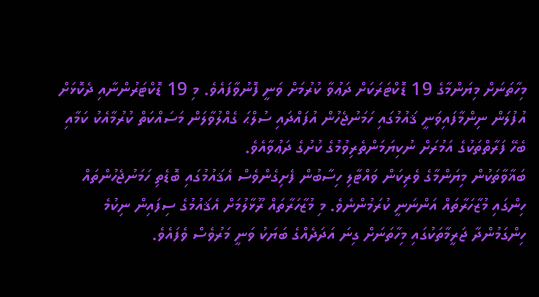މިހާތަނަށް މިޔަންމާގެ 19 ޑޮކްޓަރަކަށް ދަޢުވާ ކުރުމަށް ވަނީ ފޮނުވާފައެވެ. މި 19 ޑޮކްޓަރުންނާއި ދެކޮޅަށް އުފުލަން ނިންމާފައިވަނީ ޤައުމުގައި ހަމަނުޖެހުން އުފައްދައި ސުލްޙަ ގެއްލުވާލަން މަސައްކަތް ކުރުމާއެކު ކަމާއި ބެހޭ ފަރާތްތަކުގެ އަމުރަށް ނުކިޔަމަންތެރިވުމުގެ ކުށުގެ ދަޢުވާއެވެ.
ބަޣާވާތަކުން މިޔަންމާގެ ވެރިކަން ވައްޓާލި ހިސާބުން ފެށިގެންވެސް އެޤައުމުގައި ބޮޑެތި ހަމަނުޖެހުންތައް ހިންގައި މުޒާހަރާތައް އަންނަނީ ކުރަމުންނެވެ. މި މުޒާހަރާތައް ރޫޅާލުމަށް އެޤައުމުގެ ސިފައިން ނިކުމެ ހިންގަމުންދާ ޖަރީމާތަކުގައި މިހާތަނަށް ގިނަ އަދަދެއްގެ ބަޔަކު ވަނީ މަރުވެސް ވެފައެވެ.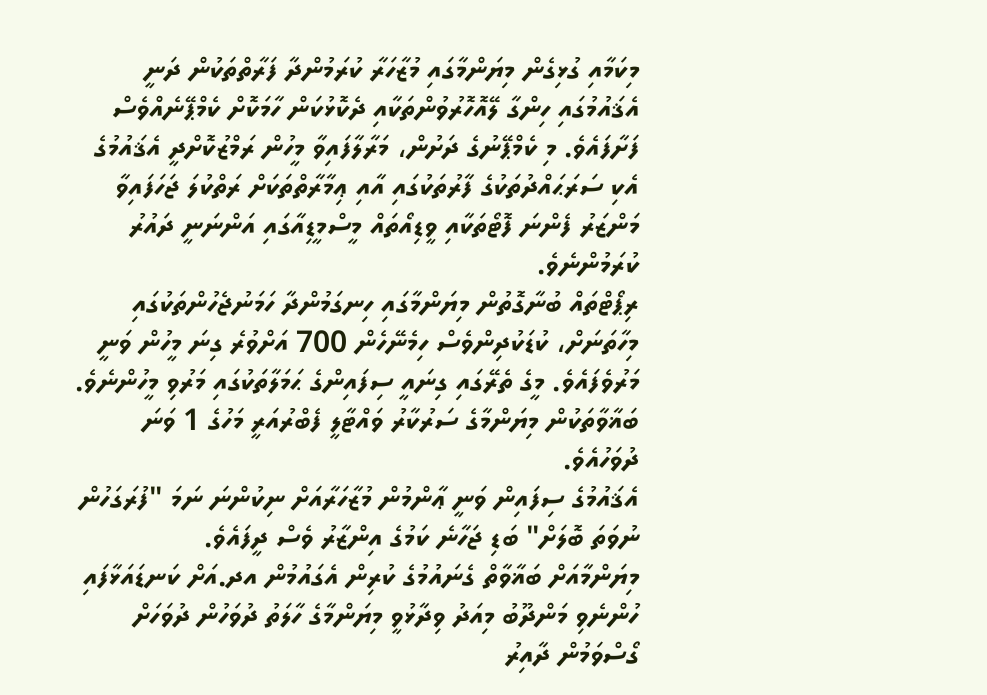މިކަމާއި ގުޅިގެން މިޔަންމާގައި މުޒާހަރާ ކުރަމުންދާ ފަރާތްތަކުން ދަނީ އެޤައުމުގައި ހިންގާ ލޭއޮހޮރުވުންތަކާއި ދެކޮޅުކަން ހާމަކޮށް ކެމްޕޭނެއްވެސް ފަށާފައެވެ. މި ކެމްޕޭނުގެ ދަށުން، މަރާލާފައިވާ މީހުން ރަމްޒުކޮށްދީ އެޤައުމުގެ އެކި ސަރަޙައްދުތަކުގެ ފާރުތަކުގައި އާއި ޢިމާރާތްތަކަށް ރަތްކުލަ ޖަހަފައިވާ މަންޒަރު ފެންނަ ފޮޓޯތަކާއި ވީޑިއޯތައް މީސްމީޑިއާގައި އަންނަނީ ދައުރު ކުރަމުންނެވެ.
ރިޕޯޓްތައް ބުނާގޮތުން މިޔަންމާގައި ހިނގަމުންދާ ހަމަނުޖެހުންތަކުގައި މިހާތަނަށް، ކުޑަކުދިންވެސް ހިމެނޭހެން 700 އަށްވުރެ ގިނަ މީހުން ވަނީ މަރުވެފައެވެ. މީގެ ތެރޭގައި ގިނައީ ސިފައިންގެ ޙަމަލާތަކުގައި މަރުވި މީހުންނެވެ. ބަޣާވާތަކުން މިޔަންމާގެ ސަރުކާރު ވައްޓާލީ ފެބްރުއަރީ މަހުގެ 1 ވަނަ ދުވަހުއެވެ.
އެޤައުމުގެ ސިފައިން ވަނީ ޢާންމުން މުޒާހަރާއަށް ނިކުންނަ ނަމަ "ފުރަގަހުން ނުވަތަ ބޮލަށް" ބަޑި ޖަހާނެ ކަމުގެ އިންޒާރު ވެސް ދީފައެވެ.
މިޔަންމާއަށް ބަޣާވާތް ގެނައުމުގެ ކުރިން އެގައުމުން އދ.އަށް ކަނޑައަޅާފައި ހުންނެވި މަންދޫބު މިއަދު ވިދާޅުވީ މިޔަންމާގެ ހާލަތު ދުވަހުން ދުވަހަށް ގޯސްވަމުން ދާއިރު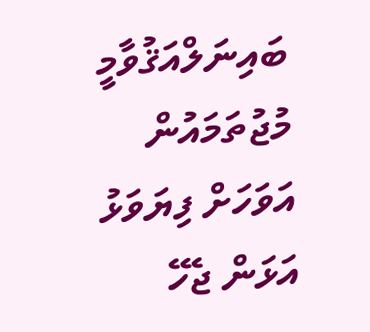ބައިނަލްއަޤުވާމީ މުޖުތަމައުން އަވަހަށް ފިޔަވަޅު އަޅަން ޖެހޭ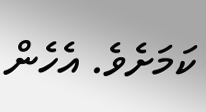ކަމަށެވެ. އެހެން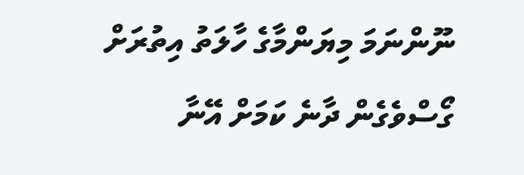ނޫންނަމަ މިޔަންމާގެ ހާލަތު އިތުރަށް ގޯސްވެގެން ދާނެ ކަމަށް އޭނާ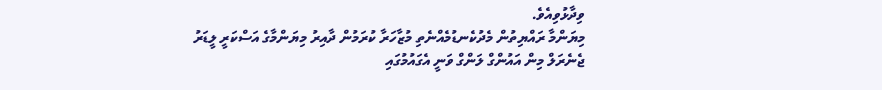ވިދާޅުވިއެވެ.
މިޔަންމާ ރައްޔިތުން މެދުކެނޑުމެއްނެތި މުޒާހަރާ ކުރަމުން ދާއިރު މިޔަންމާގެ އަސްކަރީ ލީޑަރު ޖެނެރަލް މިން އައުންގް ލަންގް ވަނީ އެގައުމުގައި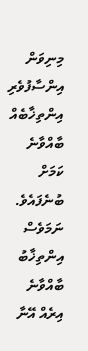މިނިވަން އިންސާފުވެރި އިންތިޚާބެއް ބާއްވާނެ ކަމަށް ބުނެފައެވެ. ނަމަވެސް އިންތިޚާބު ބާއްވާނެ އިރެއް އޭނާ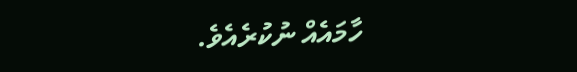ހާމައެއް ނުކުރެއެވެ.